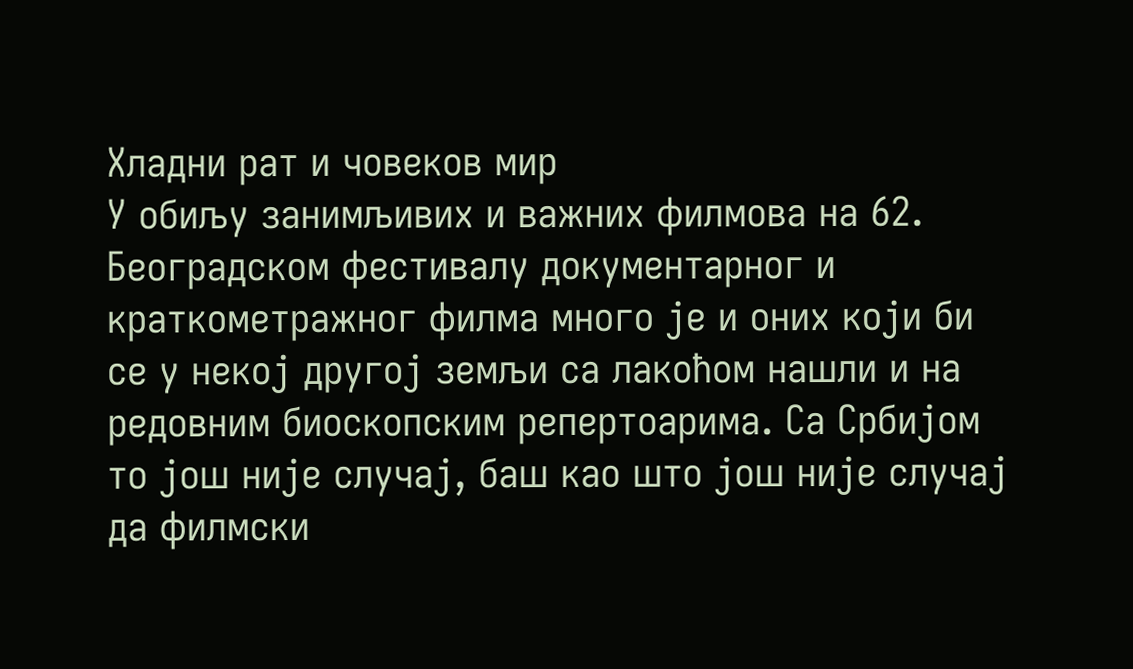Хладни рат и човеков мир
У обиљу занимљивих и важних филмова на 62. Београдском фестивалу документарног и краткометражног филма много је и оних који би се у некој другој земљи са лакоћом нашли и на редовним биоскопским репертоарима. Са Србијом то још није случај, баш као што још није случај да филмски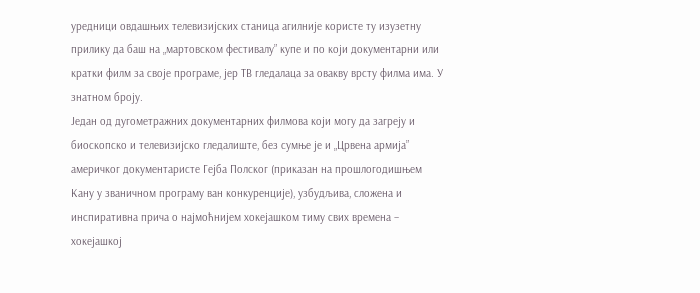уредници овдашњих телевизијских станица агилније користе ту изузетну прилику да баш на „мартовском фестивалу” купе и по који документарни или кратки филм за своје програме, јер ТВ гледалаца за овакву врсту филма има. У знатном броју.
Један од дугометражних документарних филмова који могу да загреју и биоскопско и телевизијско гледалиште, без сумње је и „Црвена армија” америчког документаристе Гејба Полског (приказан на прошлогодишњем Кану у званичном програму ван конкуренције), узбудљива, сложена и инспиративна прича о најмоћнијем хокејашком тиму свих времена – хокејашкој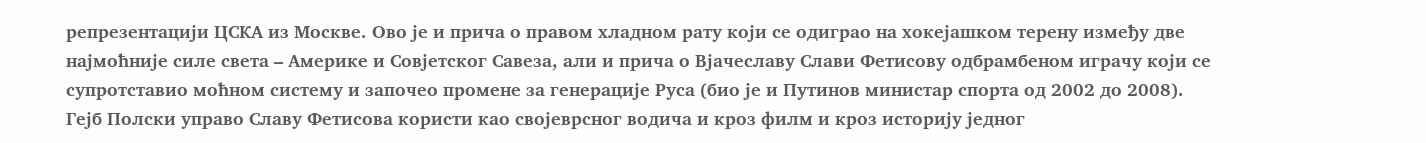репрезентацији ЦСКА из Москве. Ово је и прича о правом хладном рату који се одиграо на хокејашком терену између две најмоћније силе света – Америке и Совјетског Савеза, али и прича о Вјачеславу Слави Фетисову одбрамбеном играчу који се супротставио моћном систему и започео промене за генерације Руса (био је и Путинов министар спорта од 2002 до 2008).
Гејб Полски управо Славу Фетисова користи као својеврсног водича и кроз филм и кроз историју једног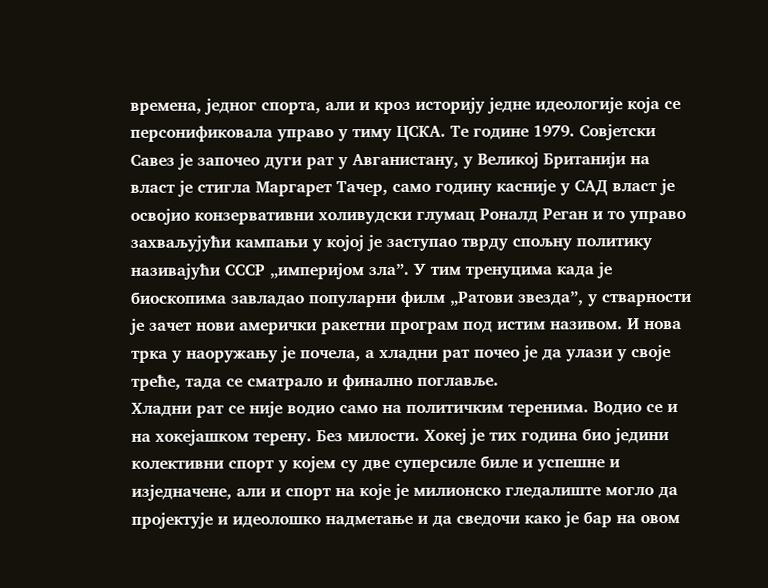времена, једног спорта, али и кроз историју једне идеологије која се персонификовала управо у тиму ЦСКА. Те године 1979. Совјетски Савез је започео дуги рат у Авганистану, у Великој Британији на власт је стигла Маргарет Тачер, само годину касније у САД власт је освојио конзервативни холивудски глумац Роналд Реган и то управо захваљујући кампањи у којој је заступао тврду спољну политику називајући СССР „империјом зла”. У тим тренуцима када је биоскопима завладао популарни филм „Ратови звезда”, у стварности је зачет нови амерички ракетни програм под истим називом. И нова трка у наоружању је почела, а хладни рат почео је да улази у своје треће, тада се сматрало и финално поглавље.
Хладни рат се није водио само на политичким теренима. Водио се и на хокејашком терену. Без милости. Хокеј је тих година био једини колективни спорт у којем су две суперсиле биле и успешне и изједначене, али и спорт на које је милионско гледалиште могло да пројектује и идеолошко надметање и да сведочи како је бар на овом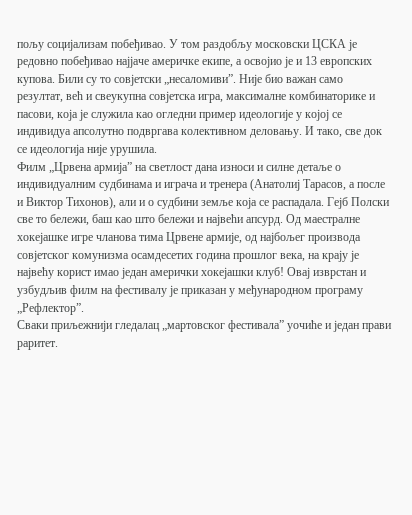пољу социјализам побеђивао. У том раздобљу московски ЦСКА је редовно побеђивао најјаче америчке екипе, а освојио је и 13 европских купова. Били су то совјетски „несаломиви”. Није био важан само резултат, већ и свеукупна совјетска игра, максималне комбинаторике и пасови, која је служила као огледни пример идеологије у којој се индивидуа апсолутно подвргава колективном деловању. И тако, све док се идеологија није урушила.
Филм „Црвена армија” на светлост дана износи и силне детаље о индивидуалним судбинама и играча и тренера (Анатолиј Тарасов, а после и Виктор Тихонов), али и о судбини земље која се распадала. Гејб Полски све то бележи, баш као што бележи и највећи апсурд. Од маестралне хокејашке игре чланова тима Црвене армије, од најбољег производа совјетског комунизма осамдесетих година прошлог века, на крају је највећу корист имао један амерички хокејашки клуб! Овај изврстан и узбудљив филм на фестивалу је приказан у међународном програму „Рефлектор”.
Сваки приљежнији гледалац „мартовског фестивала” уочиће и један прави раритет.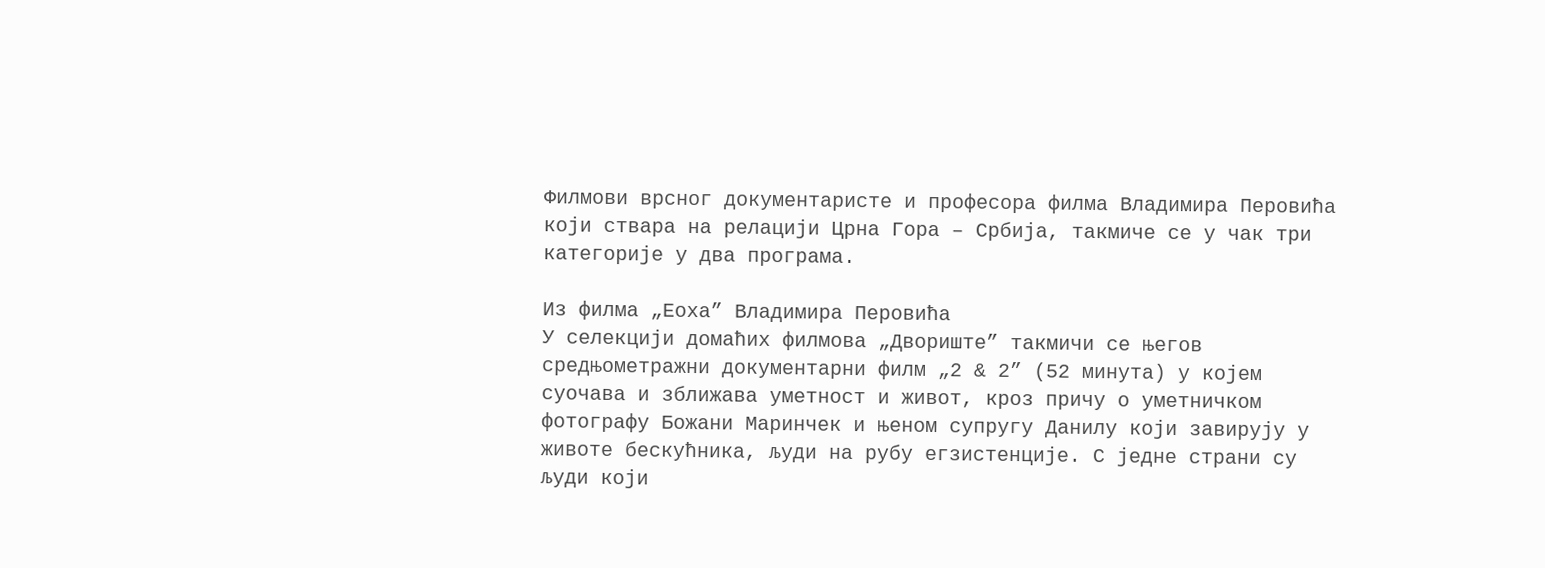Филмови врсног документаристе и професора филма Владимира Перовића који ствара на релацији Црна Гора – Србија, такмиче се у чак три категорије у два програма.

Из филма „Еоха” Владимира Перовића
У селекцији домаћих филмова „Двориште” такмичи се његов средњометражни документарни филм „2 & 2” (52 минута) у којем суочава и зближава уметност и живот, кроз причу о уметничком фотографу Божани Маринчек и њеном супругу Данилу који завирују у животе бескућника, људи на рубу егзистенције. С једне страни су људи који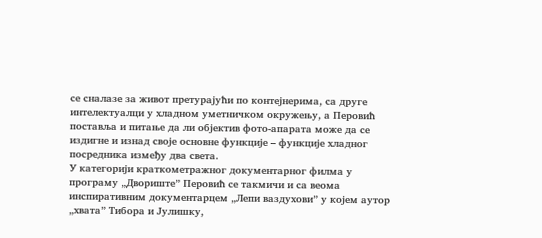се сналазе за живот претурајући по контејнерима, са друге интелектуалци у хладном уметничком окружењу, а Перовић поставља и питање да ли објектив фото-апарата може да се издигне и изнад своје основне функције – функције хладног посредника између два света.
У категорији краткометражног документарног филма у програму „Двориште” Перовић се такмичи и са веома инспиративним документарцем „Лепи ваздухови” у којем аутор „хвата” Тибора и Јулишку,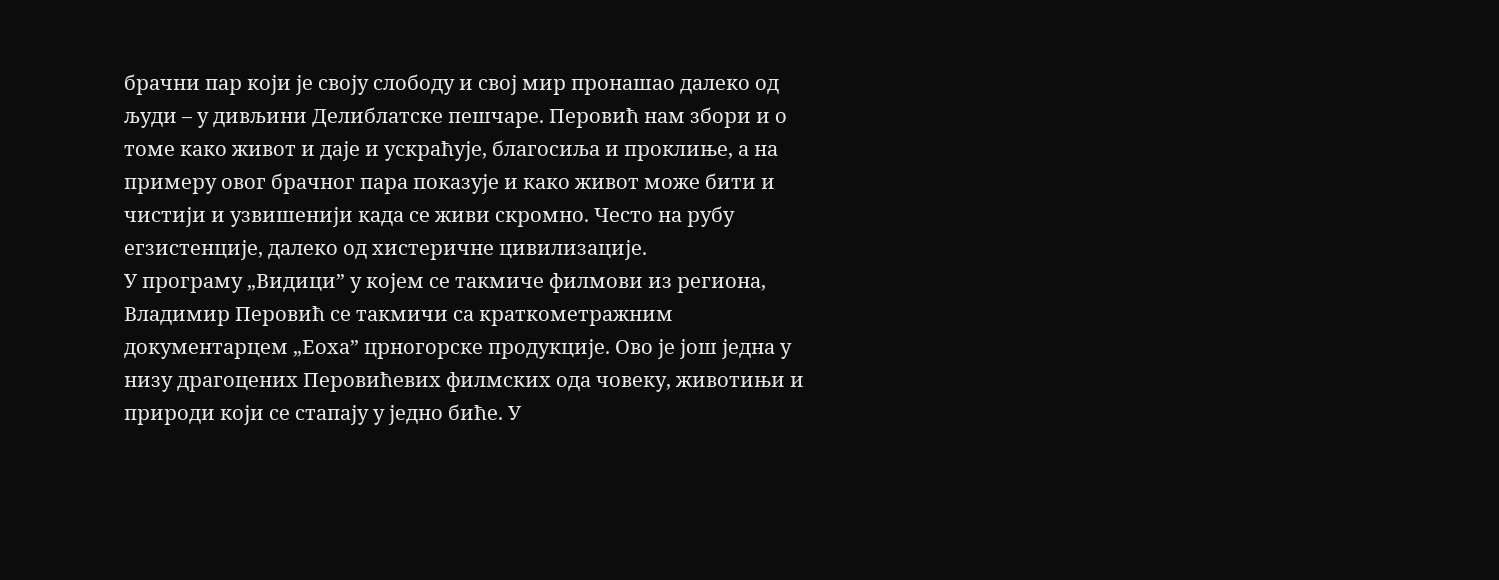брачни пар који је своју слободу и свој мир пронашао далеко од људи – у дивљини Делиблатске пешчаре. Перовић нам збори и о томе како живот и даје и ускраћује, благосиља и проклиње, а на примеру овог брачног пара показује и како живот може бити и чистији и узвишенији када се живи скромно. Често на рубу егзистенције, далеко од хистеричне цивилизације.
У програму „Видици” у којем се такмиче филмови из региона, Владимир Перовић се такмичи са краткометражним документарцем „Еоха” црногорске продукције. Ово је још једна у низу драгоцених Перовићевих филмских ода човеку, животињи и природи који се стапају у једно биће. У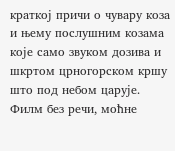краткој причи о чувару коза и њему послушним козама које само звуком дозива и шкртом црногорском кршу што под небом царује. Филм без речи, моћне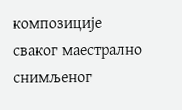композиције сваког маестрално снимљеног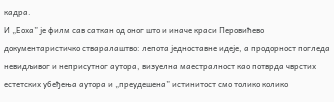кадра.
И „Еоха” је филм сав саткан од оног што и иначе краси Перовићево документаристичко стваралаштво: лепота једноставне идеје, а продорност погледа невидљивог и неприсутног аутора, визуелна маестралност као потврда чврстих естетских убеђења аутора и „преудешена” истинитост смо толико колико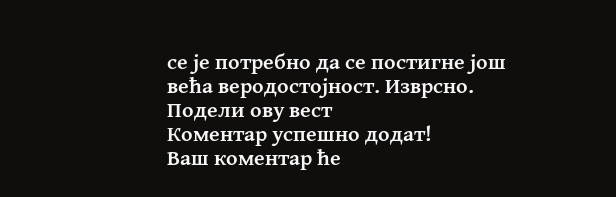се је потребно да се постигне још већа веродостојност. Изврсно.
Подели ову вест
Комeнтар успeшно додат!
Ваш комeнтар ћe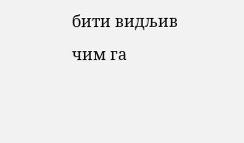бити видљив чим га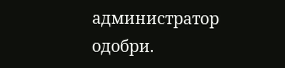администратор одобри.